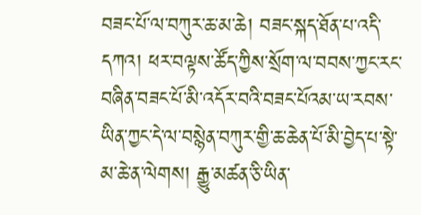བཟང་པོ་ལ་བཀུར་ཆ་མ་ཆེ། བཟང་སྐད་ཐོན་པ་འདི་དཀའ། ཕར་བལྟས་ཚོད་ཀྱིས་སྲོག་ལ་བབས་ཀྱང་རང་བཞིན་བཟང་པོ་མི་འདོར་བའི་བཟང་པོའམ་ཡ་རབས་ཡིན་ཀྱང་དེ་ལ་བསྙེན་བཀུར་གྱི་ཆ་ཆེན་པོ་མི་བྱེད་པ་སྟེ་མ་ཆེ་ན་ལེགས། རྒྱུ་མཚན་ཅི་ཡིན་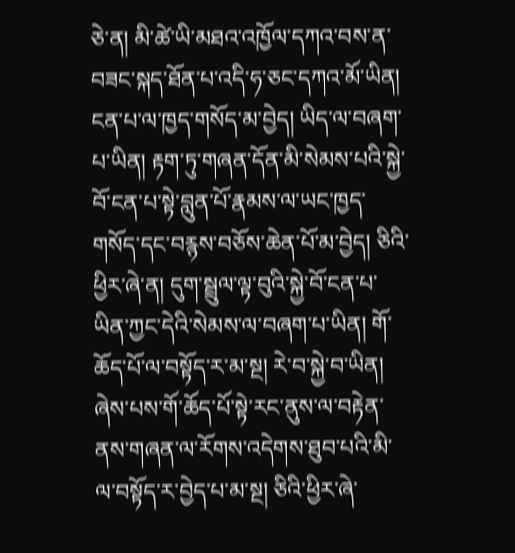ཅེ་ན། མི་ཚེ་ཡི་མཐའ་འཁྱོལ་དཀའ་བས་ན་བཟང་སྐད་ཐོན་པ་འདི་ཧ་ཅང་དཀའ་མོ་ཡིན། ངན་པ་ལ་ཁྱད་གསོད་མ་བྱེད། ཡིད་ལ་བཞག་པ་ཡིན། རྟག་ཏུ་གཞན་དོན་མི་སེམས་པའི་སྐྱེ་བོ་ངན་པ་སྟེ་བླུན་པོ་རྣམས་ལ་ཡང་ཁྱད་གསོད་དང་བརྙས་བཅོས་ཆེན་པོ་མ་བྱེད། ཅིའི་ཕྱིར་ཞེ་ན། དུག་སྦྲུལ་ལྟ་བུའི་སྐྱེ་བོ་ངན་པ་ཡིན་ཀྱང་དེའི་སེམས་ལ་བཞག་པ་ཡིན། གོ་ཆོད་པོ་ལ་བསྟོད་ར་མ་སྔ། རེ་བ་སྐྱེ་བ་ཡིན། ཞེས་པས་གོ་ཆོད་པོ་སྟེ་རང་ནུས་ལ་བརྟེན་ནས་གཞན་ལ་རོགས་འདེགས་ཐུབ་པའི་མི་ལ་བསྟོད་ར་བྱེད་པ་མ་སྔ། ཅིའི་ཕྱིར་ཞེ་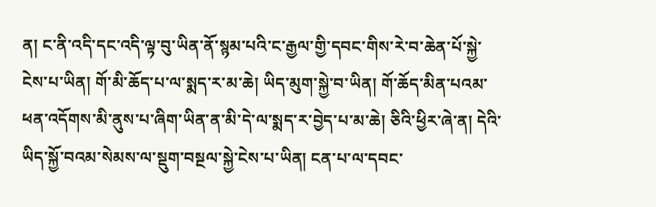ན། ང་ནི་འདི་དང་འདི་ལྟ་བུ་ཡིན་ནོ་སྙམ་པའི་ང་རྒྱལ་གྱི་དབང་གིས་རེ་བ་ཆེན་པོ་སྐྱེ་ངེས་པ་ཡིན། གོ་མི་ཆོད་པ་ལ་སྨད་ར་མ་ཆེ། ཡིད་མུག་སྐྱེ་བ་ཡིན། གོ་ཆོད་མིན་པའམ་ཕན་འདོགས་མི་ནུས་པ་ཞིག་ཡིན་ན་མི་དེ་ལ་སྨད་ར་བྱེད་པ་མ་ཆེ། ཅིའི་ཕྱིར་ཞེ་ན། དེའི་ཡིད་སྐྱོ་བའམ་སེམས་ལ་སྡུག་བསྔལ་སྐྱེ་ངེས་པ་ཡིན། ངན་པ་ལ་དབང་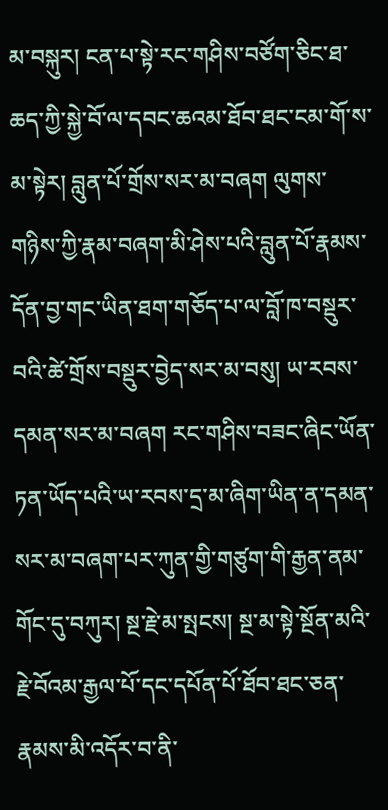མ་བསྐུར། ངན་པ་སྟེ་རང་གཤིས་བཙོག་ཅིང་ཐ་ཆད་ཀྱི་སྐྱེ་བོ་ལ་དབང་ཆའམ་ཐོབ་ཐང་ངམ་གོ་ས་མ་སྟེར། བླུན་པོ་གྲོས་སར་མ་བཞག ལུགས་གཉིས་ཀྱི་རྣམ་བཞག་མི་ཤེས་པའི་བླུན་པོ་རྣམས་དོན་བྱ་གང་ཡིན་ཐག་གཅོད་པ་ལ་བློ་ཁ་བསྡུར་བའི་ཚེ་གྲོས་བསྡུར་བྱེད་སར་མ་བསུ། ཡ་རབས་དམན་སར་མ་བཞག རང་གཤིས་བཟང་ཞིང་ཡོན་ཏན་ཡོད་པའི་ཡ་རབས་དྲ་མ་ཞིག་ཡིན་ན་དམན་སར་མ་བཞག་པར་ཀུན་གྱི་གཙུག་གི་རྒྱན་ནམ་གོང་དུ་བཀུར། སྔ་རྗེ་མ་སྤངས། སྔ་མ་སྟེ་སྔོན་མའི་རྗེ་བོའམ་རྒྱལ་པོ་དང་དཔོན་པོ་ཐོབ་ཐང་ཅན་རྣམས་མི་འདོར་བ་ནི་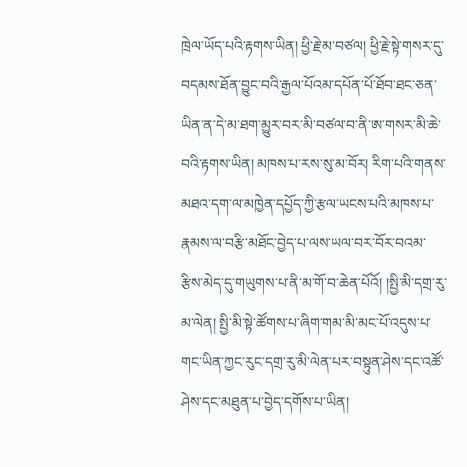ཁྲེལ་ཡོད་པའི་རྟགས་ཡིན། ཕྱི་རྗེ་མ་བཙལ། ཕྱི་རྗེ་སྟེ་གསར་དུ་བདམས་ཐོན་བྱུང་བའི་རྒྱལ་པོའམ་དཔོན་པོ་ཐོབ་ཐང་ཅན་ཡིན་ན་དེ་མ་ཐག་མྱུར་བར་མི་བཙལ་བ་ནི་ཨ་གསར་མི་ཆེ་བའི་རྟགས་ཡིན། མཁས་པ་རས་སུ་མ་བོར། རིག་པའི་གནས་མཐའ་དག་ལ་མཁྱེན་དཔྱོད་ཀྱི་རྩལ་ཡངས་པའི་མཁས་པ་རྣམས་ལ་བརྩི་མཐོང་བྱེད་པ་ལས་ཡལ་བར་བོར་བའམ་རྩིས་མེད་དུ་གཡུགས་པ་ནི་མ་གོ་བ་ཆེན་པོའོ། །སྤྱི་མི་དགྲ་རུ་མ་ལེན། སྤྱི་མི་སྟེ་ཚོགས་པ་ཞིག་གམ་མི་མང་པོ་འདུས་པ་གང་ཡིན་ཀྱང་རུང་དགྲ་རུ་མི་ལེན་པར་བསྟུན་ཤེས་དང་འཚོ་ཤེས་དང་མཐུན་པ་བྱེད་དགོས་པ་ཡིན།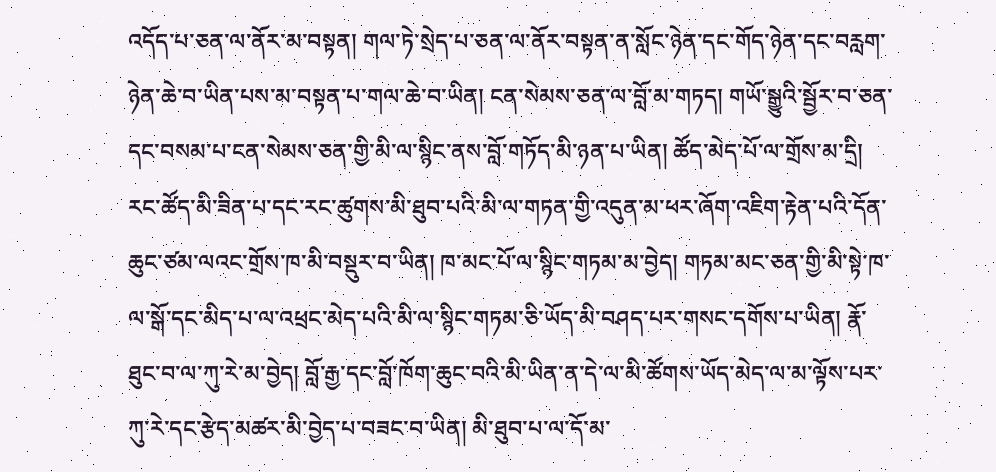འདོད་པ་ཅན་ལ་ནོར་མ་བསྟན། གལ་ཏེ་སྲེད་པ་ཅན་ལ་ནོར་བསྟན་ན་སློང་ཉེན་དང་གོད་ཉེན་དང་བརླག་ཉེན་ཆེ་བ་ཡིན་པས་མ་བསྟན་པ་གལ་ཆེ་བ་ཡིན། ངན་སེམས་ཅན་ལ་བློ་མ་གཏད། གཡོ་སྒྱུའི་སྦྱོར་བ་ཅན་དང་བསམ་པ་ངན་སེམས་ཅན་གྱི་མི་ལ་སྙིང་ནས་བློ་གཏོད་མི་ཉན་པ་ཡིན། ཚོད་མེད་པོ་ལ་གྲོས་མ་དྲི། རང་ཚོད་མི་ཟིན་པ་དང་རང་ཚུགས་མི་ཐུབ་པའི་མི་ལ་གཏན་གྱི་འདུན་མ་ཕར་ཞོག་འཇིག་རྟེན་པའི་དོན་ཆུང་ཙམ་ལའང་གྲོས་ཁ་མི་བསྡུར་བ་ཡིན། ཁ་མང་པོ་ལ་སྙིང་གཏམ་མ་བྱེད། གཏམ་མང་ཅན་གྱི་མི་སྟེ་ཁ་ལ་སྒོ་དང་མིད་པ་ལ་འཕྲང་མེད་པའི་མི་ལ་སྙིང་གཏམ་ཅི་ཡོད་མི་བཤད་པར་གསང་དགོས་པ་ཡིན། རྣོ་ཐུང་བ་ལ་ཀུ་རེ་མ་བྱེད། བློ་རྒྱ་དང་བློ་ཁོག་ཆུང་བའི་མི་ཡིན་ན་དེ་ལ་མི་ཚོགས་ཡོད་མེད་ལ་མ་ལྟོས་པར་ཀུ་རེ་དང་རྩེད་མཚར་མི་བྱེད་པ་བཟང་བ་ཡིན། མི་ཐུབ་པ་ལ་དོ་མ་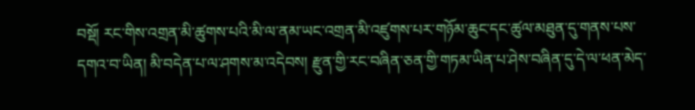བསྡོ། རང་གིས་འགྲན་མི་ཚུགས་པའི་མི་ལ་ནམ་ཡང་འགྲན་མི་འཛུགས་པར་གཉོམ་ཆུང་དང་ཚུལ་མཐུན་དུ་གནས་པས་དགའ་བ་ཡིན། མི་བདེན་པ་ལ་ཤགས་མ་འདེབས། རྫུན་གྱི་རང་བཞིན་ཅན་གྱི་གཏམ་ཡིན་པ་ཤེས་བཞིན་དུ་དེ་ལ་ཕན་མེད་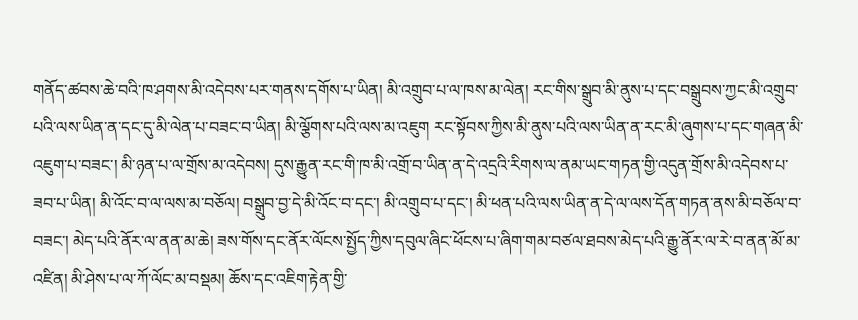གནོད་ཚབས་ཆེ་བའི་ཁ་ཤགས་མི་འདེབས་པར་གནས་དགོས་པ་ཡིན། མི་འགྲུབ་པ་ལ་ཁས་མ་ལེན། རང་གིས་སྒྲུབ་མི་ནུས་པ་དང་བསྒྲུབས་ཀྱང་མི་འགྲུབ་པའི་ལས་ཡིན་ན་དང་དུ་མི་ལེན་པ་བཟང་བ་ཡིན། མི་ལྕོགས་པའི་ལས་མ་འཇུག རང་སྟོབས་ཀྱིས་མི་ནུས་པའི་ལས་ཡིན་ན་རང་མི་ཞུགས་པ་དང་གཞན་མི་འཇུག་པ་བཟང་། མི་ཉན་པ་ལ་གྲོས་མ་འདེབས། དུས་རྒྱུན་རང་གི་ཁ་མི་འགྲོ་བ་ཡིན་ན་དེ་འདྲའི་རིགས་ལ་ནམ་ཡང་གཏན་གྱི་འདུན་གྲོས་མི་འདེབས་པ་ཟབ་པ་ཡིན། མི་འོང་བ་ལ་ལས་མ་བཅོལ། བསྒྲུབ་བྱ་དེ་མི་འོང་བ་དང་། མི་འགྲུབ་པ་དང་། མི་ཕན་པའི་ལས་ཡིན་ན་དེ་ལ་ལས་དོན་གཏན་ནས་མི་བཅོལ་བ་བཟང་། མེད་པའི་ནོར་ལ་ནན་མ་ཆེ། ཟས་གོས་དང་ནོར་ལོངས་སྤྱོད་ཀྱིས་དབུལ་ཞིང་ཕོངས་པ་ཞིག་གམ་བཙལ་ཐབས་མེད་པའི་རྒྱུ་ནོར་ལ་རེ་བ་ནན་མོ་མ་འཛིན། མི་ཤེས་པ་ལ་ཀོ་ལོང་མ་བསྡམ། ཆོས་དང་འཇིག་རྟེན་གྱི་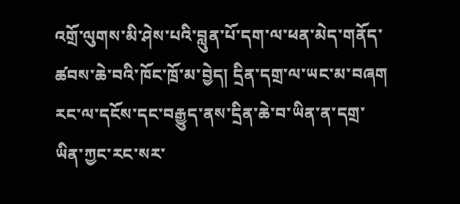འགྲོ་ལུགས་མི་ཤེས་པའི་བླུན་པོ་དག་ལ་ཕན་མེད་གནོད་ཚབས་ཆེ་བའི་ཁོང་ཁྲོ་མ་བྱེད། དྲིན་དགྲ་ལ་ཡང་མ་བཞག རང་ལ་དངོས་དང་བརྒྱུད་ནས་དྲིན་ཆེ་བ་ཡིན་ན་དགྲ་ཡིན་ཀྱང་རང་སར་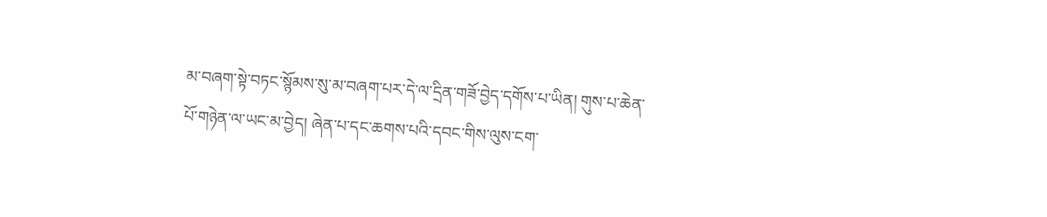མ་བཞག་སྟེ་བཏང་སྙོམས་སུ་མ་བཞག་པར་དེ་ལ་དྲིན་གཟོ་བྱེད་དགོས་པ་ཡིན། གུས་པ་ཆེན་པོ་གཉེན་ལ་ཡང་མ་བྱེད། ཞེན་པ་དང་ཆགས་པའི་དབང་གིས་ལུས་ངག་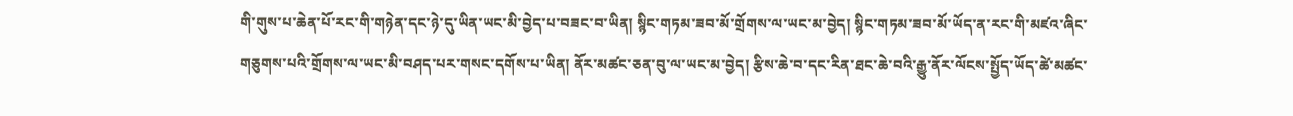གི་གུས་པ་ཆེན་པོ་རང་གི་གཉེན་དང་ཉེ་དུ་ཡིན་ཡང་མི་བྱེད་པ་བཟང་བ་ཡིན། སྙིང་གཏམ་ཟབ་མོ་གྲོགས་ལ་ཡང་མ་བྱེད། སྙིང་གཏམ་ཟབ་མོ་ཡོད་ན་རང་གི་མཛའ་ཞིང་གཅུགས་པའི་གྲོགས་ལ་ཡང་མི་བཤད་པར་གསང་དགོས་པ་ཡིན། ནོར་མཚང་ཅན་བུ་ལ་ཡང་མ་བྱེད། རྩིས་ཆེ་བ་དང་རིན་ཐང་ཆེ་བའི་རྒྱུ་ནོར་ལོངས་སྤྱོད་ཡོད་ཚེ་མཚང་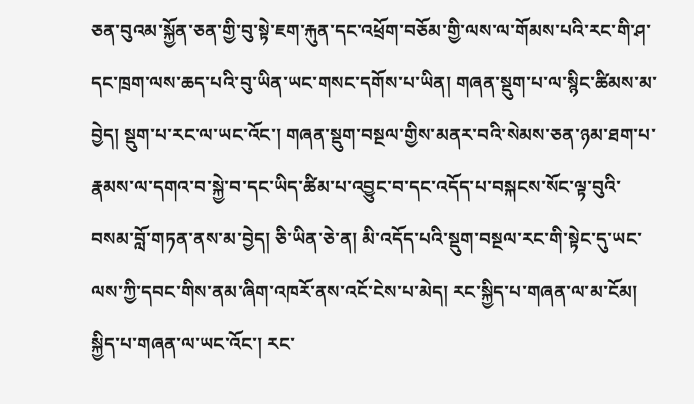ཅན་བུའམ་སྐྱོན་ཅན་གྱི་བུ་སྟེ་ཇག་རྐུན་དང་འཕྲོག་བཅོམ་གྱི་ལས་ལ་གོམས་པའི་རང་གི་ཤ་དང་ཁྲག་ལས་ཆད་པའི་བུ་ཡིན་ཡང་གསང་དགོས་པ་ཡིན། གཞན་སྡུག་པ་ལ་སྙིང་ཚིམས་མ་བྱེད། སྡུག་པ་རང་ལ་ཡང་འོང་། གཞན་སྡུག་བསྔལ་གྱིས་མནར་བའི་སེམས་ཅན་ཉམ་ཐག་པ་རྣམས་ལ་དགའ་བ་སྐྱེ་བ་དང་ཡིད་ཚིམ་པ་འབྱུང་བ་དང་འདོད་པ་བསྐངས་སོང་ལྟ་བུའི་བསམ་བློ་གཏན་ནས་མ་བྱེད། ཅི་ཡིན་ཅེ་ན། མི་འདོད་པའི་སྡུག་བསྔལ་རང་གི་སྟེང་དུ་ཡང་ལས་ཀྱི་དབང་གིས་ནམ་ཞིག་འཁརོ་ནས་འངོ་ངེས་པ་མེད། རང་སྐྱིད་པ་གཞན་ལ་མ་ངོམ། སྐྱིད་པ་གཞན་ལ་ཡང་འོང་། རང་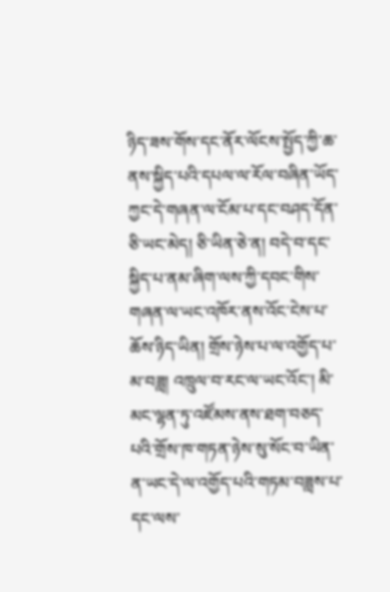ཉིད་ཟས་གོས་དང་ནོར་ལོངས་སྤྱོད་ཀྱི་ཆ་ནས་སྐྱིད་པའི་དཔལ་ལ་རོལ་བཞིན་ཡོད་ཀྱང་དེ་གཞན་ལ་ངོམ་པ་དང་བཤད་དོན་ཅི་ཡང་མེད། ཅི་ཡིན་ཅེ་ན། བདེ་བ་དང་སྐྱིད་པ་ནམ་ཞིག་ལས་ཀྱི་དབང་གིས་གཞན་ལ་ཡང་འཁོར་ནས་འོང་ངེས་པ་ཆོས་ཉིད་ཡིན། གྲོས་ཉེས་པ་ལ་འགྱོད་པ་མ་བཟླ། འཁྲུལ་བ་རང་ལ་ཡང་འོང་། མི་མང་ལྷན་ཏུ་འཛོམས་ནས་ཐག་བཅད་པའི་གྲོས་ཁ་གཏན་ཉེས་སུ་སོང་བ་ཡིན་ན་ཡང་དེ་ལ་འགྱོད་པའི་གཏམ་བཟླས་པ་དང་ལས་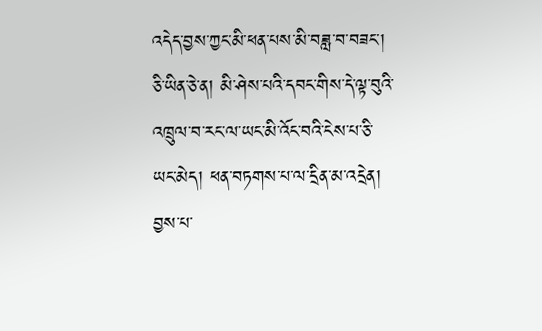འདེད་བྱས་ཀྱང་མི་ཕན་པས་མི་བཟླ་བ་བཟང་། ཅི་ཡིན་ཅེ་ན། མི་ཤེས་པའི་དབང་གིས་དེ་ལྟ་བུའི་འཁྲུལ་བ་རང་ལ་ཡང་མི་འོང་བའི་ངེས་པ་ཅི་ཡང་མེད། ཕན་བཏགས་པ་ལ་དྲིན་མ་འདྲེན། བྱས་པ་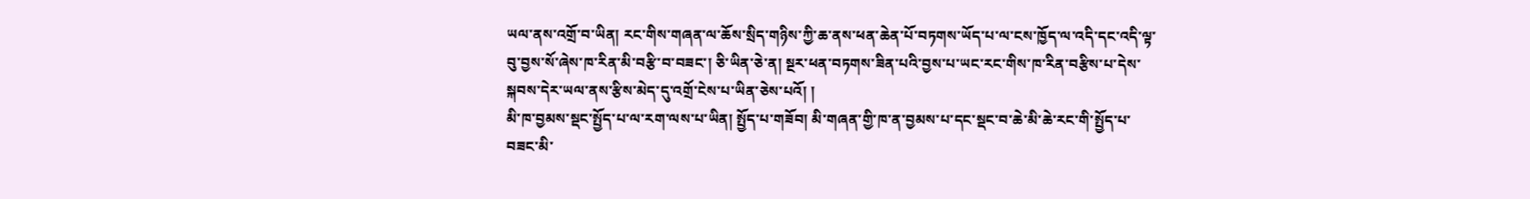ཡལ་ནས་འགྲོ་བ་ཡིན། རང་གིས་གཞན་ལ་ཆོས་སྲིད་གཉིས་ཀྱི་ཆ་ནས་ཕན་ཆེན་པོ་བཏགས་ཡོད་པ་ལ་ངས་ཁྱོད་ལ་འདི་དང་འདི་ལྟ་བུ་བྱས་སོ་ཞེས་ཁ་རིན་མི་བརྩི་བ་བཟང་། ཅི་ཡིན་ཅེ་ན། སྔར་ཕན་བཏགས་ཟིན་པའི་བྱས་པ་ཡང་རང་གིས་ཁ་རིན་བརྩིས་པ་དེས་སྐབས་དེར་ཡལ་ནས་རྩིས་མེད་དུ་འགྲོ་ངེས་པ་ཡིན་ཅེས་པའོ། །
མི་ཁ་བྱམས་སྡང་སྤྱོད་པ་ལ་རག་ལས་པ་ཡིན། སྤྱོད་པ་གཟོབ། མི་གཞན་གྱི་ཁ་ན་བྱམས་པ་དང་སྡང་བ་ཆེ་མི་ཆེ་རང་གི་སྤྱོད་པ་བཟང་མི་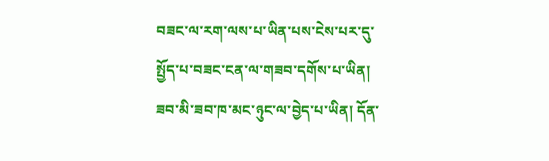བཟང་ལ་རག་ལས་པ་ཡིན་པས་ངེས་པར་དུ་སྤྱོད་པ་བཟང་ངན་ལ་གཟབ་དགོས་པ་ཡིན། ཟབ་མི་ཟབ་ཁ་མང་ཉུང་ལ་བྱེད་པ་ཡིན། དོན་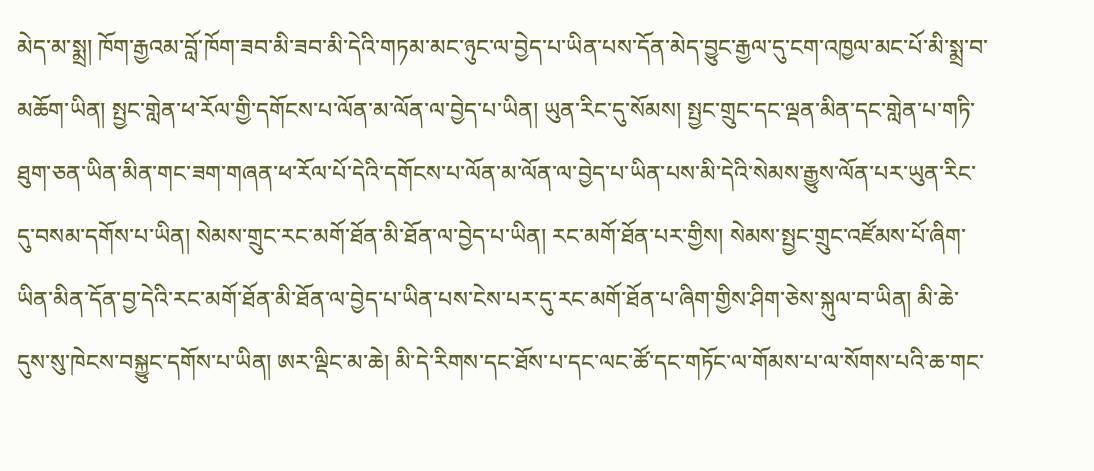མེད་མ་སྨྲ། ཁོག་རྒྱའམ་བློ་ཁོག་ཟབ་མི་ཟབ་མི་དེའི་གཏམ་མང་ཉུང་ལ་བྱེད་པ་ཡིན་པས་དོན་མེད་བྱུང་རྒྱལ་དུ་ངག་འཁྱལ་མང་པོ་མི་སྨྲ་བ་མཆོག་ཡིན། སྤྱང་གླེན་ཕ་རོལ་གྱི་དགོངས་པ་ལོན་མ་ལོན་ལ་བྱེད་པ་ཡིན། ཡུན་རིང་དུ་སོམས། སྤྱང་གྲུང་དང་ལྡན་མིན་དང་གླེན་པ་གཏི་ཐུག་ཅན་ཡིན་མིན་གང་ཟག་གཞན་ཕ་རོལ་པོ་དེའི་དགོངས་པ་ལོན་མ་ལོན་ལ་བྱེད་པ་ཡིན་པས་མི་དེའི་སེམས་རྒྱུས་ལོན་པར་ཡུན་རིང་དུ་བསམ་དགོས་པ་ཡིན། སེམས་གྲུང་རང་མགོ་ཐོན་མི་ཐོན་ལ་བྱེད་པ་ཡིན། རང་མགོ་ཐོན་པར་གྱིས། སེམས་སྤྱང་གྲུང་འཛོམས་པོ་ཞིག་ཡིན་མིན་དོན་བྱ་དེའི་རང་མགོ་ཐོན་མི་ཐོན་ལ་བྱེད་པ་ཡིན་པས་ངེས་པར་དུ་རང་མགོ་ཐོན་པ་ཞིག་གྱིས་ཤིག་ཅེས་སྐུལ་བ་ཡིན། མི་ཆེ་དུས་སུ་ཁེངས་བསྐྱུང་དགོས་པ་ཡིན། ཨར་ལྡིང་མ་ཆེ། མི་དེ་རིགས་དང་ཐོས་པ་དང་ལང་ཚོ་དང་གཏོང་ལ་གོམས་པ་ལ་སོགས་པའི་ཆ་གང་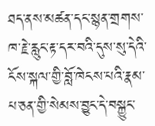ཐད་ནས་མཚན་དང་སྙན་གྲགས་ཁ་རྗེ་རླུང་རྟ་དར་བའི་དུས་སུ་དེའི་ངོས་སྐལ་གྱི་བློ་ཁེངས་པའི་རྣམ་པ་ཅན་གྱི་སེམས་བྱུང་དེ་བསྐྱུང་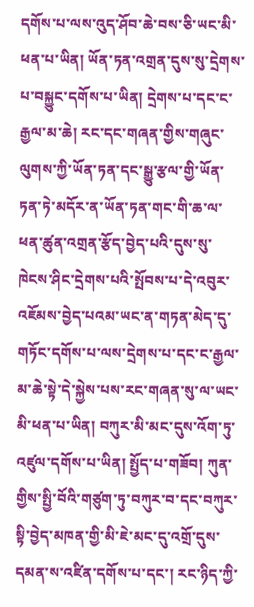དགོས་པ་ལས་འུད་ཤོབ་ཆེ་བས་ཅི་ཡང་མི་ཕན་པ་ཡིན། ཡོན་ཏན་འགྲན་དུས་སུ་དྲེགས་པ་བསྐྱུང་དགོས་པ་ཡིན། དྲེགས་པ་དང་ང་རྒྱལ་མ་ཆེ། རང་དང་གཞན་གྱིས་གཞུང་ལུགས་ཀྱི་ཡོན་ཏན་དང་སྒྱུ་རྩལ་གྱི་ཡོན་ཏན་ཏེ་མདོར་ན་ཡོན་ཏན་གང་གི་ཆ་ལ་ཕན་ཚུན་འགྲན་རྩོད་བྱེད་པའི་དུས་སུ་ཁེངས་ཤིང་དྲེགས་པའི་སྤོབས་པ་དེ་འབུར་འཇོམས་བྱེད་པའམ་ཡང་ན་གཏན་མེད་དུ་གཏོང་དགོས་པ་ལས་དྲེགས་པ་དང་ང་རྒྱལ་མ་ཆེ་སྟེ་དེ་སྐྱེས་པས་རང་གཞན་སུ་ལ་ཡང་མི་ཕན་པ་ཡིན། བཀུར་མི་མང་དུས་འོག་ཏུ་འཛུལ་དགོས་པ་ཡིན། སྤྱོད་པ་གཟོབ། ཀུན་གྱིས་སྤྱི་བོའི་གཙུག་ཏུ་བཀུར་བ་དང་བཀུར་སྟི་བྱེད་མཁན་གྱི་མི་ཇེ་མང་དུ་འགྲོ་དུས་དམན་ས་འཛིན་དགོས་པ་དང་། རང་ཉིད་ཀྱི་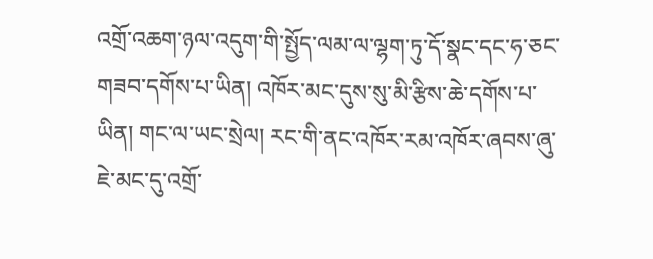འགྲོ་འཆག་ཉལ་འདུག་གི་སྤྱོད་ལམ་ལ་ལྷག་ཏུ་དོ་སྣང་དང་ཧ་ཅང་གཟབ་དགོས་པ་ཡིན། འཁོར་མང་དུས་སུ་མི་རྩིས་ཆེ་དགོས་པ་ཡིན། གང་ལ་ཡང་སྲེལ། རང་གི་ནང་འཁོར་རམ་འཁོར་ཞབས་ཞུ་ཇེ་མང་དུ་འགྲོ་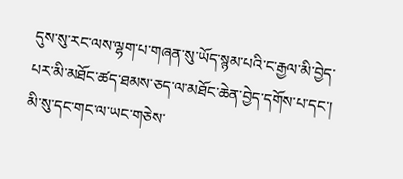དུས་སུ་རང་ལས་ལྷག་པ་གཞན་སུ་ཡོད་སྙམ་པའི་ང་རྒྱལ་མི་བྱེད་པར་མི་མཐོང་ཚད་ཐམས་ཅད་ལ་མཐོང་ཆེན་བྱེད་དགོས་པ་དང་། མི་སུ་དང་གང་ལ་ཡང་གཅེས་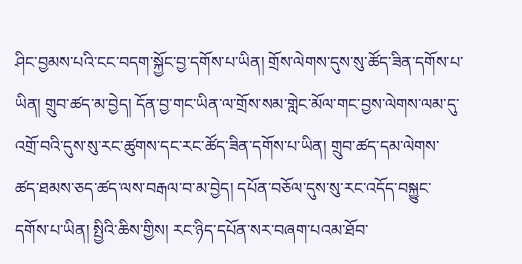ཤིང་བྱམས་པའི་ངང་བདག་སྐྱོང་བྱ་དགོས་པ་ཡིན། གྲོས་ལེགས་དུས་སུ་ཚོད་ཟིན་དགོས་པ་ཡིན། གྲུབ་ཚད་མ་བྱེད། དོན་བྱ་གང་ཡིན་ལ་གྲོས་སམ་གླེང་མོལ་གང་བྱས་ལེགས་ལམ་དུ་འགྲོ་བའི་དུས་སུ་རང་ཚུགས་དང་རང་ཚོད་ཟིན་དགོས་པ་ཡིན། གྲུབ་ཚད་དམ་ལེགས་ཚད་ཐམས་ཅད་ཚད་ལས་བརྒལ་བ་མ་བྱེད། དཔོན་བཅོལ་དུས་སུ་རང་འདོད་བསྐྱུང་དགོས་པ་ཡིན། སྤྱིའི་ཆིས་གྱིས། རང་ཉིད་དཔོན་སར་བཞག་པའམ་ཐོབ་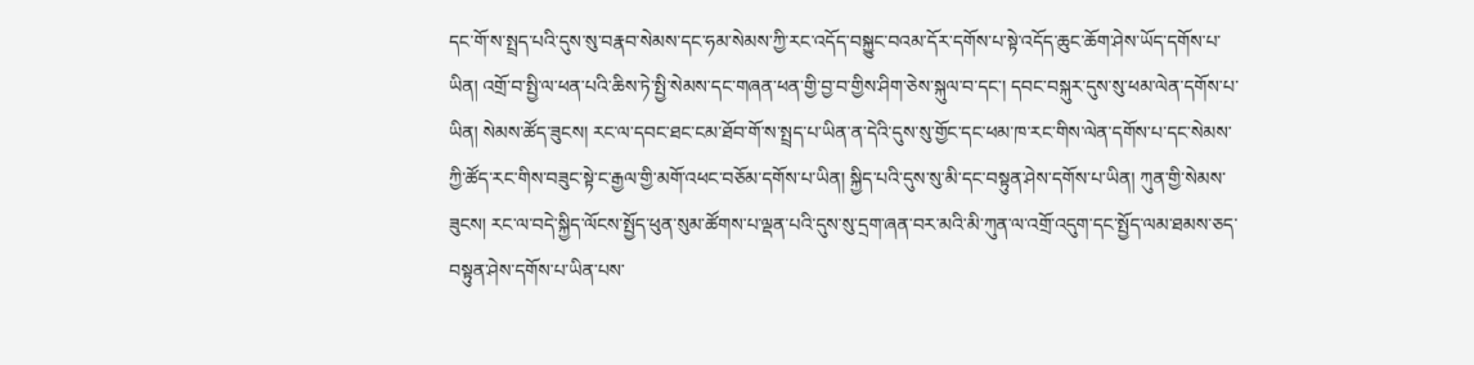དང་གོ་ས་སྤྲད་པའི་དུས་སུ་བརྣབ་སེམས་དང་ཧམ་སེམས་ཀྱི་རང་འདོད་བསྐྱུང་བའམ་དོར་དགོས་པ་སྟེ་འདོད་ཆུང་ཆོག་ཤེས་ཡོད་དགོས་པ་ཡིན། འགྲོ་བ་སྤྱི་ལ་ཕན་པའི་ཆིས་ཏེ་སྤྱི་སེམས་དང་གཞན་ཕན་གྱི་བྱ་བ་གྱིས་ཤིག་ཅེས་སྐུལ་བ་དང་། དབང་བསྐུར་དུས་སུ་ཕམ་ལེན་དགོས་པ་ཡིན། སེམས་ཚོད་ཟུངས། རང་ལ་དབང་ཐང་ངམ་ཐོབ་གོ་ས་སྤྲད་པ་ཡིན་ན་དེའི་དུས་སུ་གྱོང་དང་ཕམ་ཁ་རང་གིས་ལེན་དགོས་པ་དང་སེམས་ཀྱི་ཚོད་རང་གིས་བཟུང་སྟེ་ང་རྒྱལ་གྱི་མགོ་འཕང་བཅོམ་དགོས་པ་ཡིན། སྐྱིད་པའི་དུས་སུ་མི་དང་བསྟུན་ཤེས་དགོས་པ་ཡིན། ཀུན་གྱི་སེམས་ཟུངས། རང་ལ་བདེ་སྐྱིད་ལོངས་སྤྱོད་ཕུན་སུམ་ཚོགས་པ་ལྡན་པའི་དུས་སུ་དྲག་ཞན་བར་མའི་མི་ཀུན་ལ་འགྲོ་འདུག་དང་སྤྱོད་ལམ་ཐམས་ཅད་བསྟུན་ཤེས་དགོས་པ་ཡིན་པས་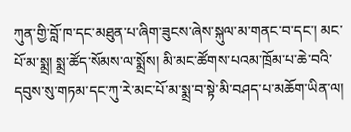ཀུན་གྱི་བློ་ཁ་དང་མཐུན་པ་ཞིག་ཟུངས་ཞེས་སྐུལ་མ་གནང་བ་དང་། མང་པོ་མ་སྨྲ། སྨྲ་ཚོད་སོམས་ལ་སྨྲོས། མི་མང་ཚོགས་པའམ་ཁྲོམ་པ་ཆེ་བའི་དབུས་སུ་གཏམ་དང་ཀུ་རེ་མང་པོ་མ་སྨྲ་བ་སྟེ་མི་བཤད་པ་མཆོག་ཡིན་ལ།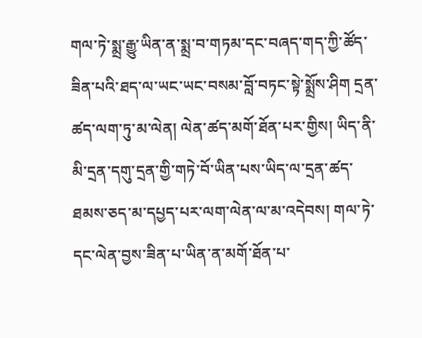གལ་ཏེ་སྨྲ་རྒྱུ་ཡིན་ན་སྨྲ་བ་གཏམ་དང་བཞད་གད་ཀྱི་ཚོད་ཟིན་པའི་ཐད་ལ་ཡང་ཡང་བསམ་བློ་བཏང་སྟེ་སྨྲོས་ཤིག དྲན་ཚད་ལག་ཏུ་མ་ལེན། ལེན་ཚད་མགོ་ཐོན་པར་གྱིས། ཡིད་ནི་མི་དྲན་དགུ་དྲན་གྱི་གཏེ་བོ་ཡིན་པས་ཡིད་ལ་དྲན་ཚད་ཐམས་ཅད་མ་དཔྱད་པར་ལག་ལེན་ལ་མ་འདེབས། གལ་ཏེ་དང་ལེན་བྱས་ཟིན་པ་ཡིན་ན་མགོ་ཐོན་པ་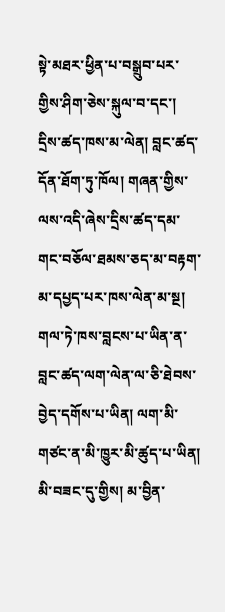སྟེ་མཐར་ཕྱིན་པ་བསྒྲུབ་པར་གྱིས་ཤིག་ཅེས་སྐུལ་བ་དང་། དྲིས་ཚད་ཁས་མ་ལེན། བླང་ཚད་དོན་ཐོག་ཏུ་ཁོལ། གཞན་གྱིས་ལས་འདི་ཞེས་དྲིས་ཚད་དམ་གང་བཅོལ་ཐམས་ཅད་མ་བརྟག་མ་དཔྱད་པར་ཁས་ལེན་མ་སྔ། གལ་ཏེ་ཁས་བླངས་པ་ཡིན་ན་བླང་ཚད་ལག་ལེན་ལ་ཅི་ཐེབས་བྱེད་དགོས་པ་ཡིན། ལག་མི་གཙང་ན་མི་ཁྱུར་མི་ཚུད་པ་ཡིན། མི་བཟང་དུ་གྱིས། མ་བྱིན་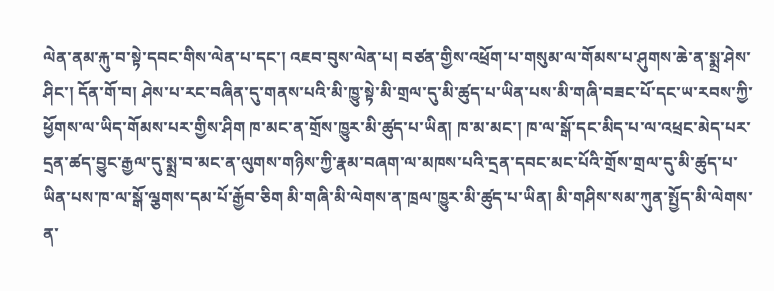ལེན་ནམ་རྐུ་བ་སྟེ་དབང་གིས་ལེན་པ་དང་། འཇབ་བུས་ལེན་པ། བཙན་གྱིས་འཕྲོག་པ་གསུམ་ལ་གོམས་པ་ཤུགས་ཆེ་ན་སྨྲ་ཤེས་ཤིང་། དོན་གོ་བ། ཤེས་པ་རང་བཞིན་དུ་གནས་པའི་མི་ཁྱུ་སྟེ་མི་གྲལ་དུ་མི་ཚུད་པ་ཡིན་པས་མི་གཞི་བཟང་པོ་དང་ཡ་རབས་ཀྱི་ཕྱོགས་ལ་ཡིད་གོམས་པར་གྱིས་ཤིག ཁ་མང་ན་གྲོས་ཁྱུར་མི་ཚུད་པ་ཡིན། ཁ་མ་མང་། ཁ་ལ་སྒོ་དང་མིད་པ་ལ་འཕྲང་མེད་པར་དྲན་ཚད་བྱུང་རྒྱལ་དུ་སྨྲ་བ་མང་ན་ལུགས་གཉིས་ཀྱི་རྣམ་བཞག་ལ་མཁས་པའི་དྲན་དབང་མང་པོའི་གྲོས་གྲལ་དུ་མི་ཚུད་པ་ཡིན་པས་ཁ་ལ་སྒོ་ལྕགས་དམ་པོ་རྒྱོབ་ཅིག མི་གཞི་མི་ལེགས་ན་ཁྲལ་ཁྱུར་མི་ཚུད་པ་ཡིན། མི་གཤིས་སམ་ཀུན་སྤྱོད་མི་ལེགས་ན་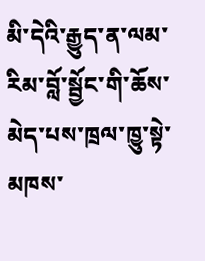མི་དེའི་རྒྱུད་ན་ལམ་རིམ་བློ་སྦྱོང་གི་ཆོས་མེད་པས་ཁྲལ་ཁྱུ་སྟེ་མཁས་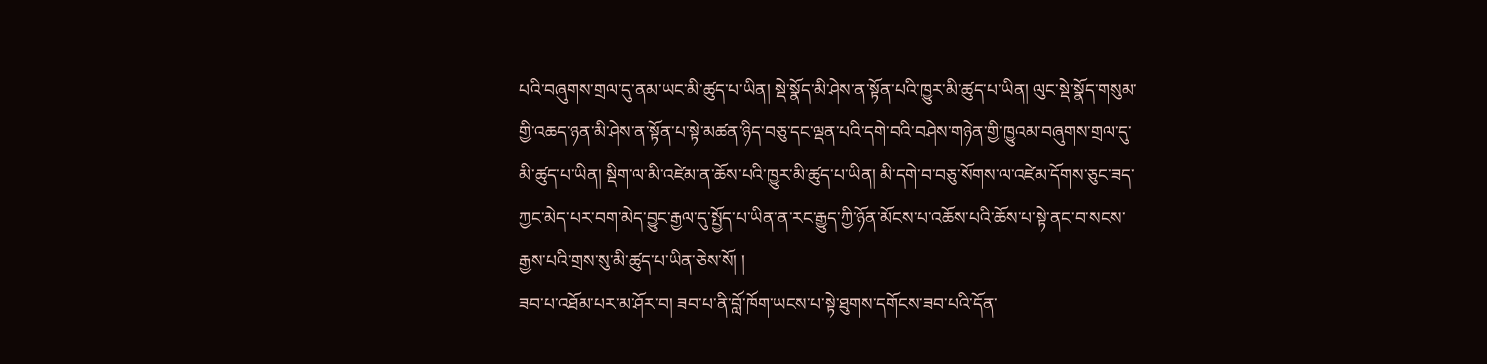པའི་བཞུགས་གྲལ་དུ་ནམ་ཡང་མི་ཚུད་པ་ཡིན། སྡེ་སྣོད་མི་ཤེས་ན་སྟོན་པའི་ཁྱུར་མི་ཚུད་པ་ཡིན། ལུང་སྡེ་སྣོད་གསུམ་གྱི་འཆད་ཉན་མི་ཤེས་ན་སྟོན་པ་སྟེ་མཚན་ཉིད་བཅུ་དང་ལྡན་པའི་དགེ་བའི་བཤེས་གཉེན་གྱི་ཁྱུའམ་བཞུགས་གྲལ་དུ་མི་ཚུད་པ་ཡིན། སྡིག་ལ་མི་འཛེམ་ན་ཆོས་པའི་ཁྱུར་མི་ཚུད་པ་ཡིན། མི་དགེ་བ་བཅུ་སོགས་ལ་འཛེམ་དོགས་ཅུང་ཟད་ཀྱང་མེད་པར་བག་མེད་བྱུང་རྒྱལ་དུ་སྤྱོད་པ་ཡིན་ན་རང་རྒྱུད་ཀྱི་ཉོན་མོངས་པ་འཆོས་པའི་ཆོས་པ་སྟེ་ནང་བ་སངས་རྒྱས་པའི་གྲས་སུ་མི་ཚུད་པ་ཡིན་ཅེས་སོ། །
ཟབ་པ་འཐོམ་པར་མ་ཤོར་བ། ཟབ་པ་ནི་བློ་ཁོག་ཡངས་པ་སྟེ་ཐུགས་དགོངས་ཟབ་པའི་དོན་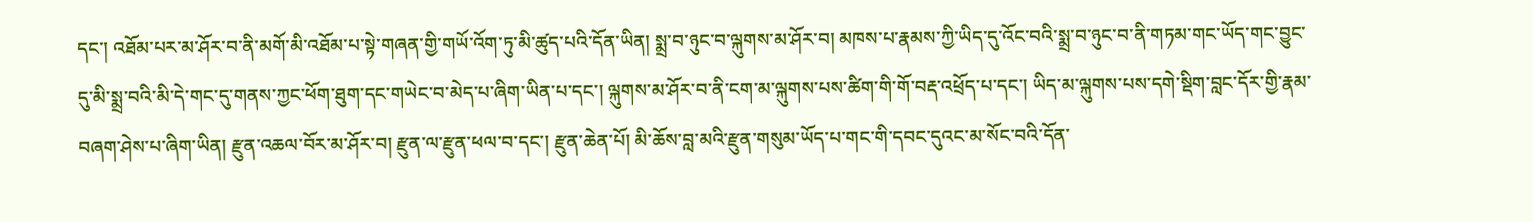དང་། འཐོམ་པར་མ་ཤོར་བ་ནི་མགོ་མི་འཐོམ་པ་སྟེ་གཞན་གྱི་གཡོ་འོག་ཏུ་མི་ཚུད་པའི་དོན་ཡིན། སྨྲ་བ་ཉུང་བ་ལྐུགས་མ་ཤོར་བ། མཁས་པ་རྣམས་ཀྱི་ཡིད་དུ་འོང་བའི་སྨྲ་བ་ཉུང་བ་ནི་གཏམ་གང་ཡོད་གང་བྱུང་དུ་མི་སྨྲ་བའི་མི་དེ་གང་དུ་གནས་ཀྱང་ཕོག་ཐུག་དང་གཡེང་བ་མེད་པ་ཞིག་ཡིན་པ་དང་། ལྐུགས་མ་ཤོར་བ་ནི་ངག་མ་ལྐུགས་པས་ཚིག་གི་གོ་བརྡ་འཕྲོད་པ་དང་། ཡིད་མ་ལྐུགས་པས་དགེ་སྡིག་བླང་དོར་གྱི་རྣམ་བཞག་ཤེས་པ་ཞིག་ཡིན། རྫུན་འཆལ་བོར་མ་ཤོར་བ། རྫུན་ལ་རྫུན་ཕལ་བ་དང་། རྫུན་ཆེན་པོ། མི་ཆོས་བླ་མའི་རྫུན་གསུམ་ཡོད་པ་གང་གི་དབང་དུའང་མ་སོང་བའི་དོན་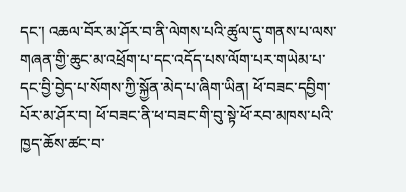དང་། འཆལ་བོར་མ་ཤོར་བ་ནི་ལེགས་པའི་ཚུལ་དུ་གནས་པ་ལས་གཞན་གྱི་ཆུང་མ་འཕྲོག་པ་དང་འདོད་པས་ལོག་པར་གཡེམ་པ་དང་བྱི་བྱེད་པ་སོགས་ཀྱི་སྐྱོན་མེད་པ་ཞིག་ཡིན། ཕོ་བཟང་དབྱིག་པོར་མ་ཤོར་བ། ཕོ་བཟང་ནི་ཕ་བཟང་གི་བུ་སྟེ་ཕོ་རབ་མཁས་པའི་ཁྱད་ཆོས་ཚང་བ་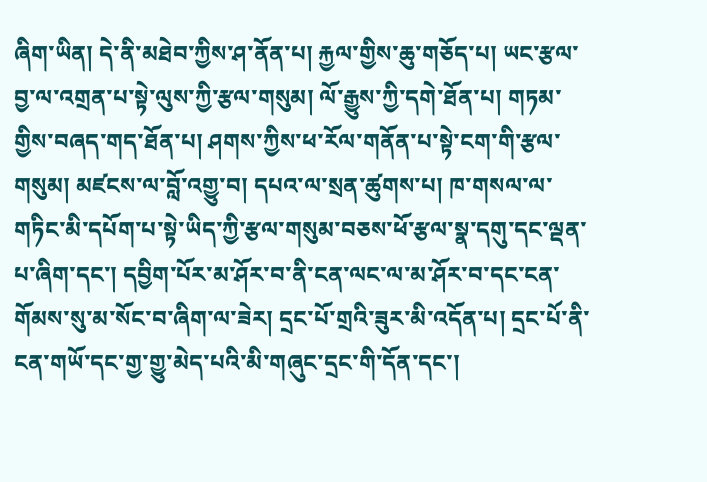ཞིག་ཡིན། དེ་ནི་མཐེབ་ཀྱིས་ཤ་ནོན་པ། རྐྱལ་གྱིས་ཆུ་གཅོད་པ། ཡང་རྩལ་བྱ་ལ་འགྲན་པ་སྟེ་ལུས་ཀྱི་རྩལ་གསུམ། ལོ་རྒྱུས་ཀྱི་དགེ་ཐོན་པ། གཏམ་གྱིས་བཞད་གད་ཐོན་པ། ཤགས་ཀྱིས་ཕ་རོལ་གནོན་པ་སྟེ་ངག་གི་རྩལ་གསུམ། མཛངས་ལ་བློ་འགྱུ་བ། དཔའ་ལ་སྲན་ཚུགས་པ། ཁ་གསལ་ལ་གཏིང་མི་དཔོག་པ་སྟེ་ཡིད་ཀྱི་རྩལ་གསུམ་བཅས་ཕོ་རྩལ་སྣ་དགུ་དང་ལྡན་པ་ཞིག་དང་། དབྱིག་པོར་མ་ཤོར་བ་ནི་ངན་ལང་ལ་མ་ཤོར་བ་དང་ངན་གོམས་སུ་མ་སོང་བ་ཞིག་ལ་ཟེར། དྲང་པོ་གྲའི་ཟུར་མི་འདོན་པ། དྲང་པོ་ནི་ངན་གཡོ་དང་གྱ་གྱུ་མེད་པའི་མི་གཞུང་དྲང་གི་དོན་དང་།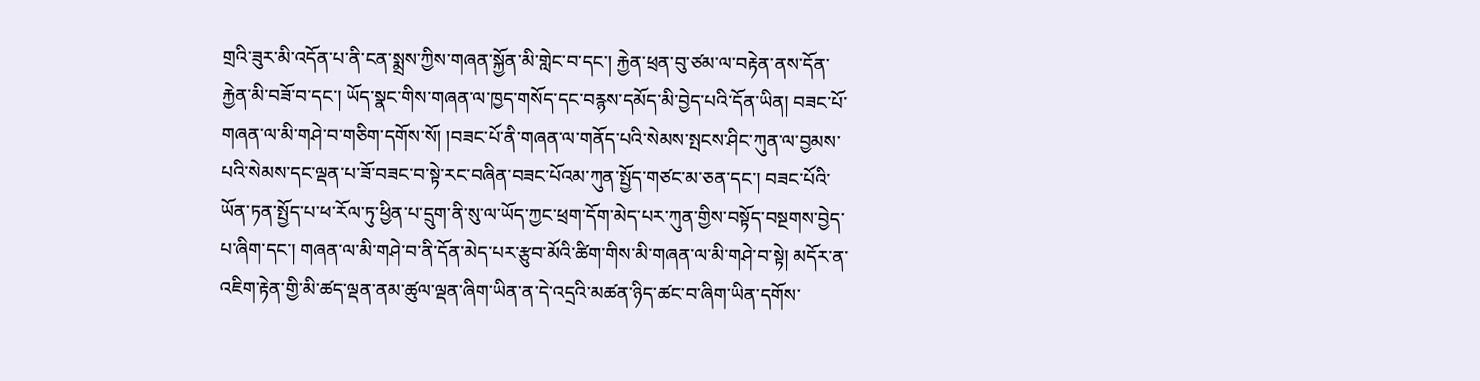གྲའི་ཟུར་མི་འདོན་པ་ནི་ངན་སྨྲས་ཀྱིས་གཞན་སྐྱོན་མི་གླེང་བ་དང་། རྐྱེན་ཕྲན་བུ་ཙམ་ལ་བརྟེན་ནས་དོན་རྐྱེན་མི་བཟོ་བ་དང་། ཡོད་སྣང་གིས་གཞན་ལ་ཁྱད་གསོད་དང་བརྙས་དམོད་མི་བྱེད་པའི་དོན་ཡིན། བཟང་པོ་གཞན་ལ་མི་གཤེ་བ་གཅིག་དགོས་སོ། །བཟང་པོ་ནི་གཞན་ལ་གནོད་པའི་སེམས་སྤངས་ཤིང་ཀུན་ལ་བྱམས་པའི་སེམས་དང་ལྡན་པ་ཟོ་བཟང་བ་སྟེ་རང་བཞིན་བཟང་པོའམ་ཀུན་སྤྱོད་གཙང་མ་ཅན་དང་། བཟང་པོའི་ཡོན་ཏན་སྤྱོད་པ་ཕ་རོལ་ཏུ་ཕྱིན་པ་དྲུག་ནི་སུ་ལ་ཡོད་ཀྱང་ཕྲག་དོག་མེད་པར་ཀུན་གྱིས་བསྟོད་བསྔགས་བྱེད་པ་ཞིག་དང་། གཞན་ལ་མི་གཤེ་བ་ནི་དོན་མེད་པར་རྩུབ་མོའི་ཚིག་གིས་མི་གཞན་ལ་མི་གཤེ་བ་སྟེ། མདོར་ན་འཇིག་རྟེན་གྱི་མི་ཚད་ལྡན་ནམ་ཚུལ་ལྡན་ཞིག་ཡིན་ན་དེ་འདྲའི་མཚན་ཉིད་ཚང་བ་ཞིག་ཡིན་དགོས་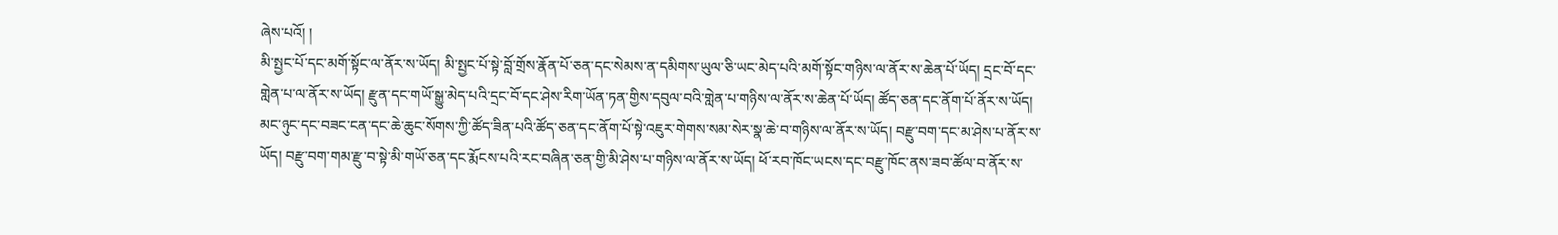ཞེས་པའོ། །
མི་སྤྱང་པོ་དང་མགོ་སྟོང་ལ་ནོར་ས་ཡོད། མི་སྤྱང་པོ་སྟེ་བློ་གྲོས་རྣོན་པོ་ཅན་དང་སེམས་ན་དམིགས་ཡུལ་ཅི་ཡང་མེད་པའི་མགོ་སྟོང་གཉིས་ལ་ནོར་ས་ཆེན་པོ་ཡོད། དྲང་བོ་དང་གླེན་པ་ལ་ནོར་ས་ཡོད། རྫུན་དང་གཡོ་སྒྱུ་མེད་པའི་དྲང་བོ་དང་ཤེས་རིག་ཡོན་ཏན་གྱིས་དབུལ་བའི་གླེན་པ་གཉིས་ལ་ནོར་ས་ཆེན་པོ་ཡོད། ཚོད་ཅན་དང་ནོག་པོ་ནོར་ས་ཡོད། མང་ཉུང་དང་བཟང་ངན་དང་ཆེ་ཆུང་སོགས་ཀྱི་ཚོད་ཟིན་པའི་ཚོད་ཅན་དང་ནོག་པོ་སྟེ་འཇུར་གེགས་སམ་སེར་སྣ་ཆེ་བ་གཉིས་ལ་ནོར་ས་ཡོད། བརྫུ་བག་དང་མ་ཤེས་པ་ནོར་ས་ཡོད། བརྫུ་བག་གམ་རྫུ་བ་སྟེ་མི་གཡོ་ཅན་དང་རྨོངས་པའི་རང་བཞིན་ཅན་གྱི་མི་ཤེས་པ་གཉིས་ལ་ནོར་ས་ཡོད། ཕོ་རབ་ཁོང་ཡངས་དང་བརྫུ་ཁོང་ནས་ཟབ་ཚོལ་བ་ནོར་ས་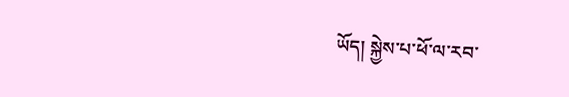ཡོད། སྐྱེས་པ་ཕོ་ལ་རབ་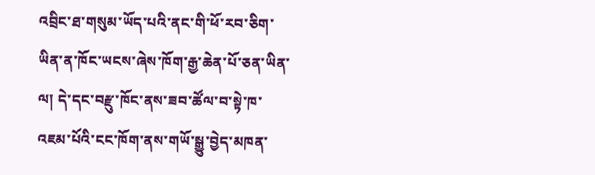འབྲིང་ཐ་གསུམ་ཡོད་པའི་ནང་གི་ཕོ་རབ་ཅིག་ཡིན་ན་ཁོང་ཡངས་ཞེས་ཁོག་རྒྱ་ཆེན་པོ་ཅན་ཡིན་ལ། དེ་དང་བརྫུ་ཁོང་ནས་ཟབ་ཚོལ་བ་སྟེ་ཁ་འཇམ་པོའི་ངང་ཁོག་ནས་གཡོ་སྒྱུ་བྱེད་མཁན་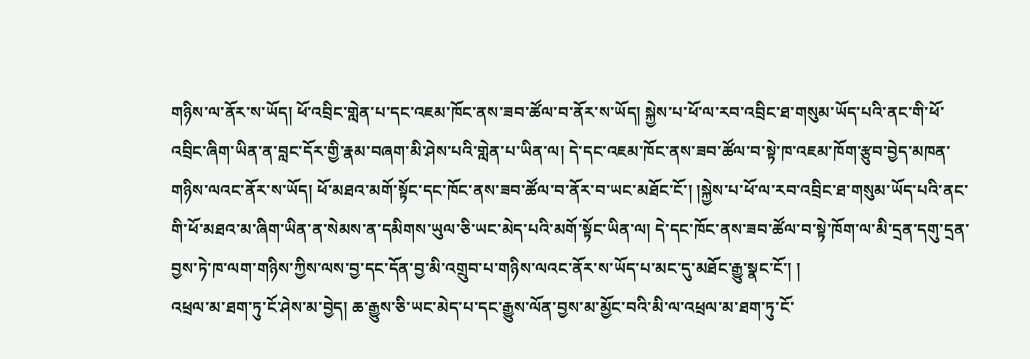གཉིས་ལ་ནོར་ས་ཡོད། ཕོ་འབྲིང་གླེན་པ་དང་འཇམ་ཁོང་ནས་ཟབ་ཚོལ་བ་ནོར་ས་ཡོད། སྐྱེས་པ་ཕོ་ལ་རབ་འབྲིང་ཐ་གསུམ་ཡོད་པའི་ནང་གི་ཕོ་འབྲིང་ཞིག་ཡིན་ན་བླང་དོར་གྱི་རྣམ་བཞག་མི་ཤེས་པའི་གླེན་པ་ཡིན་ལ། དེ་དང་འཇམ་ཁོང་ནས་ཟབ་ཚོལ་བ་སྟེ་ཁ་འཇམ་ཁོག་རྩུབ་བྱེད་མཁན་གཉིས་ལའང་ནོར་ས་ཡོད། ཕོ་མཐའ་མགོ་སྟོང་དང་ཁོང་ནས་ཟབ་ཚོལ་བ་ནོར་བ་ཡང་མཐོང་ངོ་། །སྐྱེས་པ་ཕོ་ལ་རབ་འབྲིང་ཐ་གསུམ་ཡོད་པའི་ནང་གི་ཕོ་མཐའ་མ་ཞིག་ཡིན་ན་སེམས་ན་དམིགས་ཡུལ་ཅི་ཡང་མེད་པའི་མགོ་སྟོང་ཡིན་ལ། དེ་དང་ཁོང་ནས་ཟབ་ཚོལ་བ་སྟེ་ཁོག་ལ་མི་དྲན་དགུ་དྲན་བྱས་ཏེ་ཁ་ལག་གཉིས་ཀྱིས་ལས་བྱ་དང་དོན་བྱ་མི་འགྲུབ་པ་གཉིས་ལའང་ནོར་ས་ཡོད་པ་མང་དུ་མཐོང་རྒྱུ་སྣང་ངོ་། །
འཕྲལ་མ་ཐག་ཏུ་ངོ་ཤེས་མ་བྱེད། ཆ་རྒྱུས་ཅི་ཡང་མེད་པ་དང་རྒྱུས་ལོན་བྱས་མ་མྱོང་བའི་མི་ལ་འཕྲལ་མ་ཐག་ཏུ་ངོ་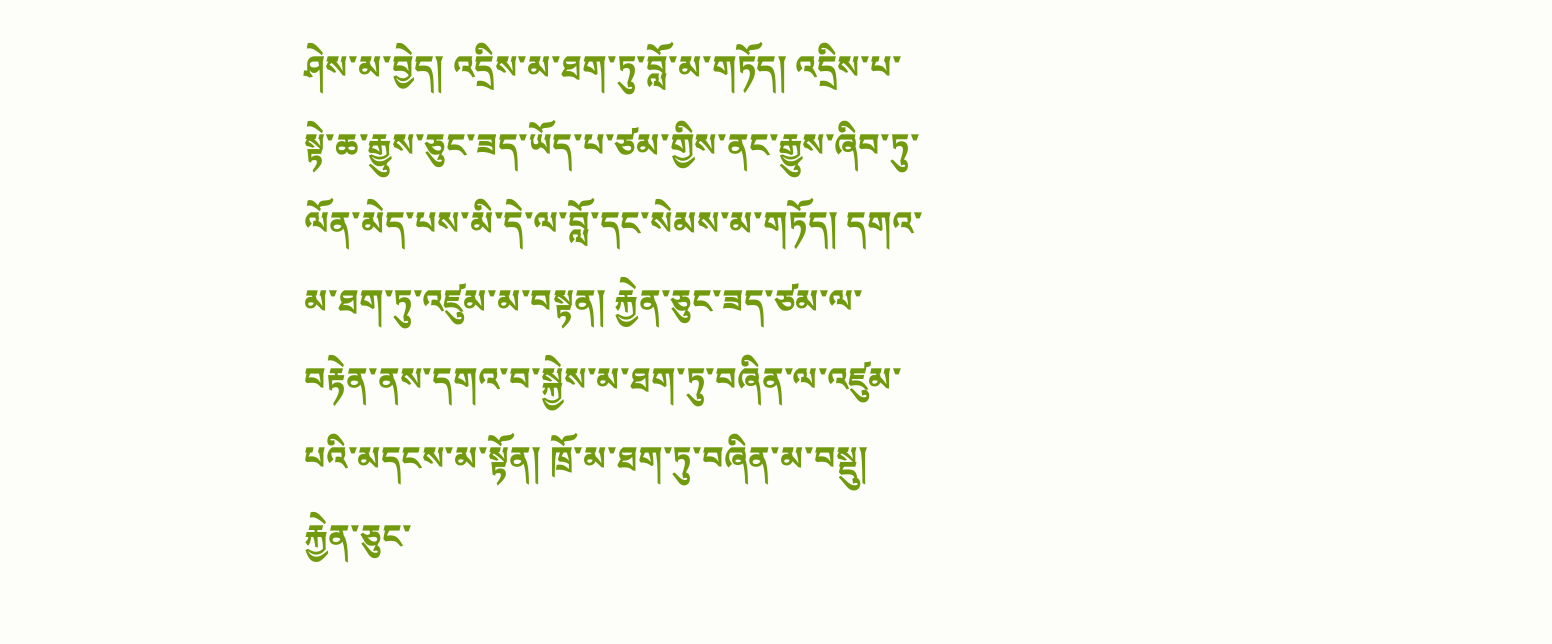ཤེས་མ་བྱེད། འདྲིས་མ་ཐག་ཏུ་བློ་མ་གཏོད། འདྲིས་པ་སྟེ་ཆ་རྒྱུས་ཅུང་ཟད་ཡོད་པ་ཙམ་གྱིས་ནང་རྒྱུས་ཞིབ་ཏུ་ལོན་མེད་པས་མི་དེ་ལ་བློ་དང་སེམས་མ་གཏོད། དགའ་མ་ཐག་ཏུ་འཛུམ་མ་བསྟན། རྐྱེན་ཅུང་ཟད་ཙམ་ལ་བརྟེན་ནས་དགའ་བ་སྐྱེས་མ་ཐག་ཏུ་བཞིན་ལ་འཛུམ་པའི་མདངས་མ་སྟོན། ཁྲོ་མ་ཐག་ཏུ་བཞིན་མ་བསྡུ། རྐྱེན་ཅུང་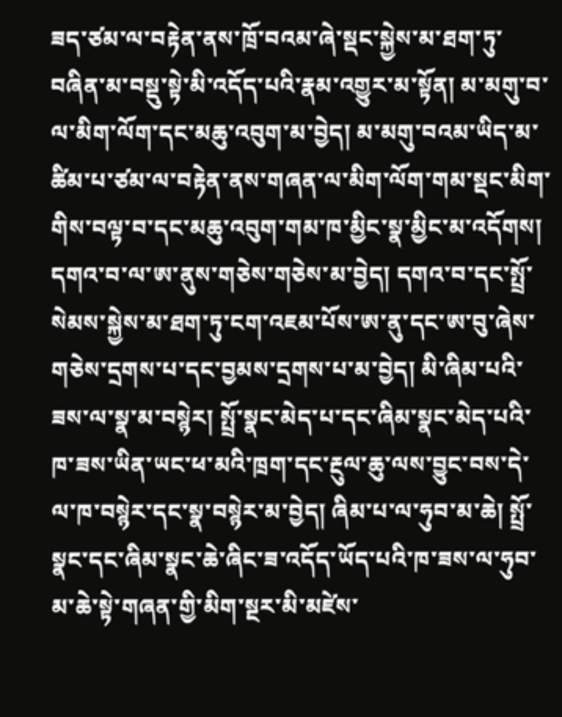ཟད་ཙམ་ལ་བརྟེན་ནས་ཁྲོ་བའམ་ཞེ་སྡང་སྐྱེས་མ་ཐག་ཏུ་བཞིན་མ་བསྡུ་སྟེ་མི་འདོད་པའི་རྣམ་འགྱུར་མ་སྟོན། མ་མགུ་བ་ལ་མིག་ལོག་དང་མཆུ་འབུག་མ་བྱེད། མ་མགུ་བའམ་ཡིད་མ་ཚིམ་པ་ཙམ་ལ་བརྟེན་ནས་གཞན་ལ་མིག་ལོག་གམ་སྡང་མིག་གིས་བལྟ་བ་དང་མཆུ་འབུག་གམ་ཁ་མྱིང་སྣ་མྱིང་མ་འདོགས། དགའ་བ་ལ་ཨ་ནུས་གཅེས་གཅེས་མ་བྱེད། དགའ་བ་དང་སྤྲོ་སེམས་སྐྱེས་མ་ཐག་ཏུ་ངག་འཇམ་པོས་ཨ་ནུ་དང་ཨ་བུ་ཞེས་གཅེས་དྲགས་པ་དང་བྱམས་དྲགས་པ་མ་བྱེད། མི་ཞིམ་པའི་ཟས་ལ་སྣ་མ་བསྙེར། སྤྲོ་སྣང་མེད་པ་དང་ཞིམ་སྣང་མེད་པའི་ཁ་ཟས་ཡིན་ཡང་ཕ་མའི་ཁྲག་དང་རྔུལ་ཆུ་ལས་བྱུང་བས་དེ་ལ་ཁ་བསྙེར་དང་སྣ་བསྙེར་མ་བྱེད། ཞིམ་པ་ལ་ཧུབ་མ་ཆེ། སྤྲོ་སྣང་དང་ཞིམ་སྣང་ཆེ་ཞིང་ཟ་འདོད་ཡོད་པའི་ཁ་ཟས་ལ་ཧུབ་མ་ཆེ་སྟེ་གཞན་གྱི་མིག་སྔར་མི་མཛེས་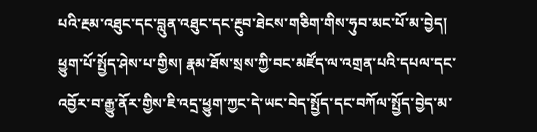པའི་རྔམ་འཐུང་དང་བླུན་འཐུང་དང་རྔུབ་ཐེངས་གཅིག་གིས་ཧུབ་མང་པོ་མ་བྱེད། ཕྱུག་པོ་སྤྱོད་ཤེས་པ་གྱིས། རྣམ་ཐོས་སྲས་ཀྱི་བང་མཛོད་ལ་འགྲན་པའི་དཔལ་དང་འབྱོར་བ་རྒྱུ་ནོར་གྱིས་ཇི་འདྲ་ཕྱུག་ཀྱང་དེ་ཡང་བེད་སྤྱོད་དང་བཀོལ་སྤྱོད་བྱེད་མ་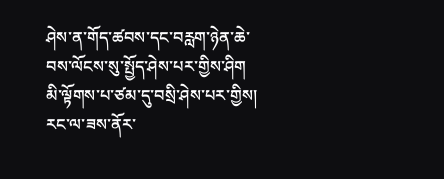ཤེས་ན་གོད་ཚབས་དང་བརླག་ཉེན་ཆེ་བས་ལོངས་སུ་སྤྱོད་ཤེས་པར་གྱིས་ཤིག མི་ལྟོགས་པ་ཙམ་དུ་བསྲི་ཤེས་པར་གྱིས། རང་ལ་ཟས་ནོར་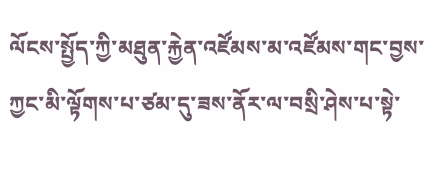ལོངས་སྤྱོད་ཀྱི་མཐུན་རྐྱེན་འཛོམས་མ་འཛོམས་གང་བྱས་ཀྱང་མི་ལྟོགས་པ་ཙམ་དུ་ཟས་ནོར་ལ་བསྲི་ཤེས་པ་སྟེ་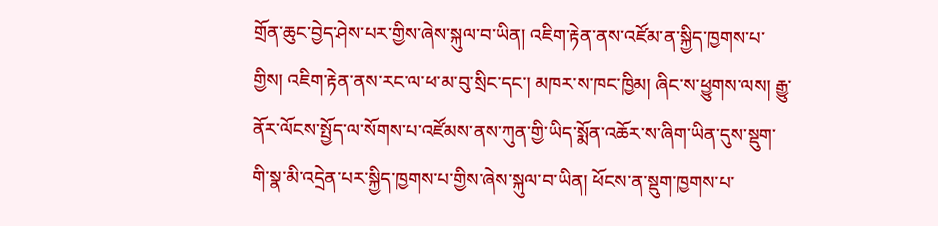གྲོན་ཆུང་བྱེད་ཤེས་པར་གྱིས་ཞེས་སྐུལ་བ་ཡིན། འཇིག་རྟེན་ནས་འཛོམ་ན་སྐྱིད་ཁྱགས་པ་གྱིས། འཇིག་རྟེན་ནས་རང་ལ་ཕ་མ་བུ་སྲིང་དང་། མཁར་ས་ཁང་ཁྱིམ། ཞིང་ས་ཕྱུགས་ལས། རྒྱུ་ནོར་ལོངས་སྤྱོད་ལ་སོགས་པ་འཛོམས་ནས་ཀུན་གྱི་ཡིད་སྨོན་འཆོར་ས་ཞིག་ཡིན་དུས་སྡུག་གི་སྣ་མི་འདྲེན་པར་སྐྱིད་ཁྱགས་པ་གྱིས་ཞེས་སྐུལ་བ་ཡིན། ཕོངས་ན་སྡུག་ཁྱགས་པ་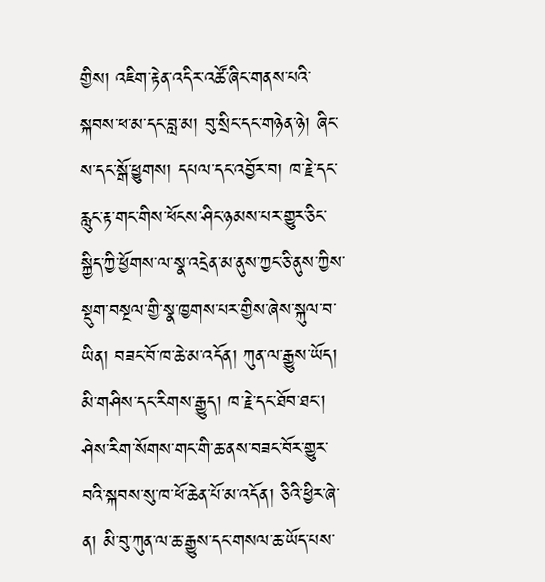གྱིས། འཇིག་རྟེན་འདིར་འཚོ་ཞིང་གནས་པའི་སྐབས་ཕ་མ་དང་བླ་མ། བུ་སྲིང་དང་གཉེན་ཉེ། ཞིང་ས་དང་སྒོ་ཕྱུགས། དཔལ་དང་འབྱོར་བ། ཁ་རྗེ་དང་རླུང་རྟ་གང་གིས་ཕོངས་ཤིང་ཉམས་པར་གྱུར་ཅིང་སྐྱིད་ཀྱི་ཕྱོགས་ལ་སྣ་འདྲེན་མ་ནུས་ཀྱང་ཅི་ནུས་ཀྱིས་སྡུག་བསྔལ་གྱི་སྣ་ཁྱགས་པར་གྱིས་ཞེས་སྐུལ་བ་ཡིན། བཟང་བོ་ཁ་ཆེ་མ་འདོན། ཀུན་ལ་རྒྱུས་ཡོད། མི་གཤིས་དང་རིགས་རྒྱུད། ཁ་རྗེ་དང་ཐོབ་ཐང་། ཤེས་རིག་སོགས་གང་གི་ཆ་ནས་བཟང་བོར་གྱུར་བའི་སྐབས་སུ་ཁ་ཕོ་ཆེན་པོ་མ་འདོན། ཅིའི་ཕྱིར་ཞེ་ན། མི་བུ་ཀུན་ལ་ཆ་རྒྱུས་དང་གསལ་ཆ་ཡོད་པས་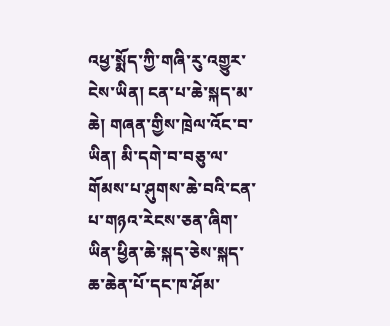འཕྱ་སྨོད་ཀྱི་གཞི་རུ་འགྱུར་ངེས་ཡིན། ངན་པ་ཆེ་སྐད་མ་ཆེ། གཞན་གྱིས་ཁྲེལ་འོང་བ་ཡིན། མི་དགེ་བ་བཅུ་ལ་གོམས་པ་ཤུགས་ཆེ་བའི་ངན་པ་གཉའ་རེངས་ཅན་ཞིག་ཡིན་ཕྱིན་ཆེ་སྐད་ཅེས་སྐད་ཆ་ཆེན་པོ་དང་ཁ་ཤོམ་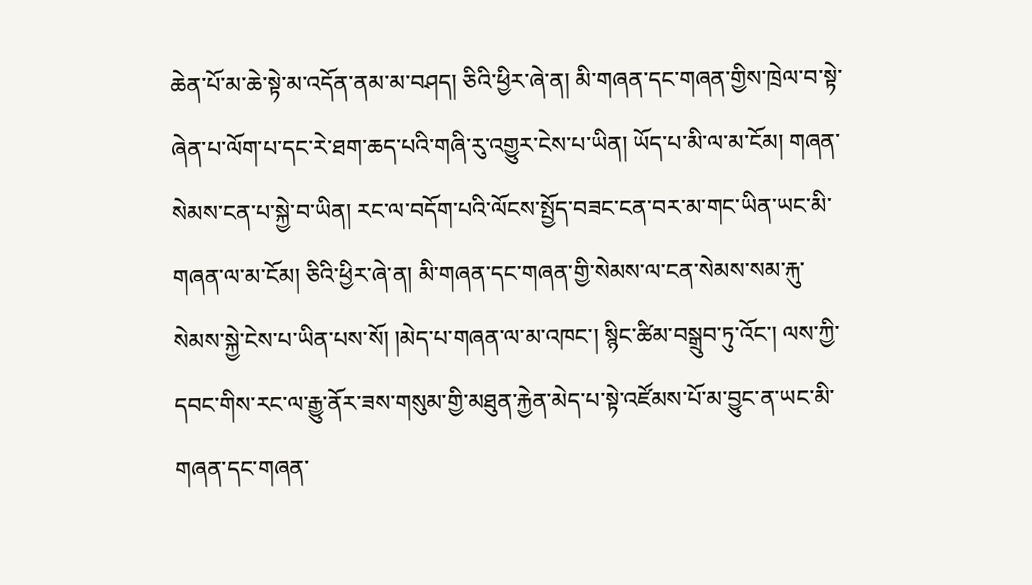ཆེན་པོ་མ་ཆེ་སྟེ་མ་འདོན་ནམ་མ་བཤད། ཅིའི་ཕྱིར་ཞེ་ན། མི་གཞན་དང་གཞན་གྱིས་ཁྲེལ་བ་སྟེ་ཞེན་པ་ལོག་པ་དང་རེ་ཐག་ཆད་པའི་གཞི་རུ་འགྱུར་ངེས་པ་ཡིན། ཡོད་པ་མི་ལ་མ་ངོམ། གཞན་སེམས་ངན་པ་སྐྱེ་བ་ཡིན། རང་ལ་བདོག་པའི་ལོངས་སྤྱོད་བཟང་ངན་བར་མ་གང་ཡིན་ཡང་མི་གཞན་ལ་མ་ངོམ། ཅིའི་ཕྱིར་ཞེ་ན། མི་གཞན་དང་གཞན་གྱི་སེམས་ལ་ངན་སེམས་སམ་རྐུ་སེམས་སྐྱེ་ངེས་པ་ཡིན་པས་སོ། །མེད་པ་གཞན་ལ་མ་འཁང་། སྙིང་ཚིམ་བསྒྲུབ་ཏུ་འོང་། ལས་ཀྱི་དབང་གིས་རང་ལ་རྒྱུ་ནོར་ཟས་གསུམ་གྱི་མཐུན་རྐྱེན་མེད་པ་སྟེ་འཛོམས་པོ་མ་བྱུང་ན་ཡང་མི་གཞན་དང་གཞན་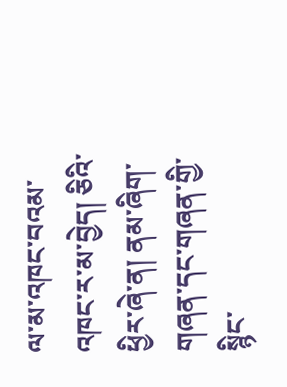ལ་མ་འཁང་བའམ་འཁང་ར་མ་བྱེད། ཅིའི་ཕྱིར་ཞེ་ན། ནམ་ཞིག་གཞན་དང་གཞན་གྱི་སྙིང་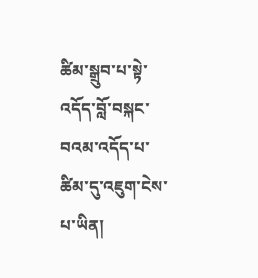ཚིམ་སྒྲུབ་པ་སྟེ་འདོད་བློ་བསྐང་བའམ་འདོད་པ་ཚིམ་དུ་འཇུག་ངེས་པ་ཡིན།